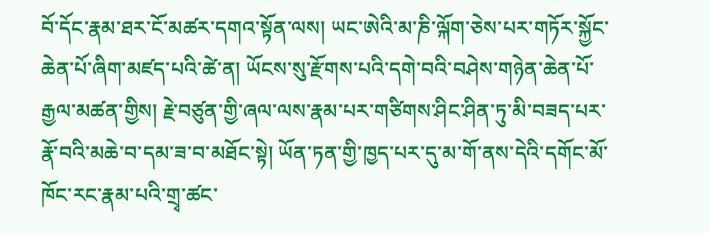བོ་དོང་རྣམ་ཐར་ངོ་མཚར་དགའ་སྟོན་ལས། ཡང་ཨེའི་མ་ཎི་ལྐོག་ཅེས་པར་གཏོར་སྐྱོང་ཆེན་པོ་ཞིག་མཛད་པའི་ཚེ་ན། ཡོངས་སུ་རྫོགས་པའི་དགེ་བའི་བཤེས་གཉེན་ཆེན་པོ་རྒྱལ་མཚན་གྱིས། རྗེ་བཙུན་གྱི་ཞལ་ལས་རྣམ་པར་གཙིགས་ཤིང་ཤིན་ཏུ་མི་བཟད་པར་རྣོ་བའི་མཆེ་བ་དམ་ཟ་བ་མཐོང་སྟེ། ཡོན་ཏན་གྱི་ཁྱད་པར་དུ་མ་གོ་ནས་དེའི་དགོང་མོ་ཁོང་རང་རྣམ་པའི་གྲྭ་ཚང་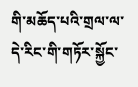གི་མཆོད་པའི་གྲལ་ལ་དེ་རིང་གི་གཏོར་སྐྱོང་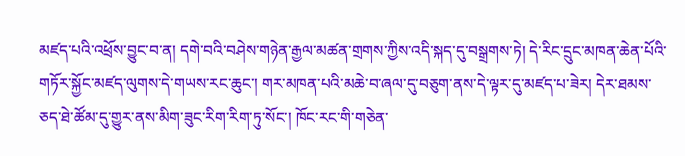མཛད་པའི་འཕྲོས་བྱུང་བ་ན། དགེ་བའི་བཤེས་གཉེན་རྒྱལ་མཚན་གྲགས་ཀྱིས་འདི་སྐད་དུ་བསྒྲགས་ཏེ། དེ་རིང་དྲུང་མཁན་ཆེན་པོའི་གཏོར་སྐྱོང་མཛད་ལུགས་དེ་གཡས་རང་ཆུང་། གར་མཁན་པའི་མཆེ་བ་ཞལ་དུ་བཅུག་ནས་དེ་ལྟར་དུ་མཛད་པ་ཟེར། དེར་ཐམས་ཅད་ཐེ་ཚོམ་དུ་གྱུར་ནས་མིག་ཟུང་རིག་རིག་ཏུ་སོང་། ཁོང་རང་གི་གཅེན་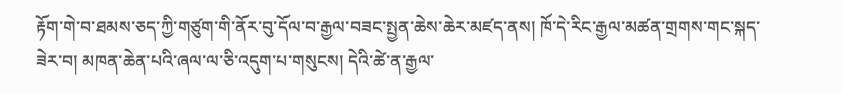རྟོག་གེ་བ་ཐམས་ཅད་ཀྱི་གཙུག་གི་ནོར་བུ་དོལ་བ་རྒྱལ་བཟང་སྤྱན་ཆེས་ཆེར་མཛད་ནས། ཁོ་དེ་རིང་རྒྱལ་མཚན་གྲགས་གང་སྐད་ཟེར་བ། མཁན་ཆེན་པའི་ཞལ་ལ་ཅི་འདུག་པ་གསུངས། དེའི་ཚེ་ན་རྒྱལ་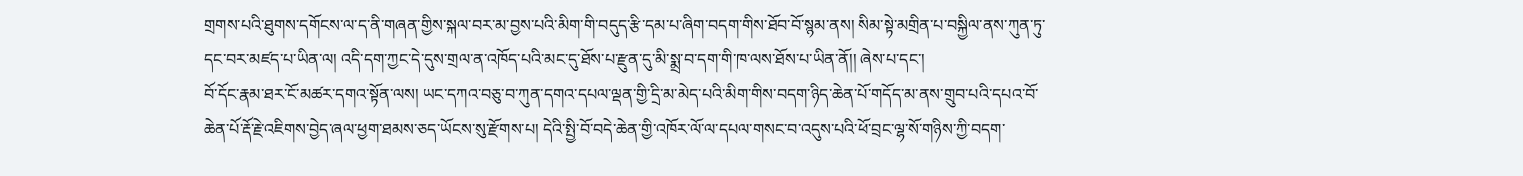གྲགས་པའི་ཐུགས་དགོངས་ལ་ད་ནི་གཞན་གྱིས་སྐལ་བར་མ་བྱས་པའི་མིག་གི་བདུད་རྩི་དམ་པ་ཞིག་བདག་གིས་ཐོབ་བོ་སྙམ་ནས། སིམ་སྟེ་མགྲིན་པ་བསྐྱིལ་ནས་ཀུན་ཏུ་དང་བར་མཛད་པ་ཡིན་ལ། འདི་དག་ཀྱང་དེ་དུས་གྲལ་ན་འཁོད་པའི་མང་དུ་ཐོས་པ་རྫུན་དུ་མི་སྨྲ་བ་དག་གི་ཁ་ལས་ཐོས་པ་ཡིན་ནོ།། ཞེས་པ་དང་།
བོ་དོང་རྣམ་ཐར་ངོ་མཚར་དགའ་སྟོན་ལས། ཡང་དཀའ་བཅུ་བ་ཀུན་དགའ་དཔལ་ལྡན་གྱི་དྲི་མ་མེད་པའི་མིག་གིས་བདག་ཉིད་ཆེན་པོ་གདོད་མ་ནས་གྲུབ་པའི་དཔའ་བོ་ཆེན་པོ་རྡོ་རྗེ་འཇིགས་བྱེད་ཞལ་ཕྱག་ཐམས་ཅད་ཡོངས་སུ་རྫོགས་པ། དེའི་སྤྱི་བོ་བདེ་ཆེན་གྱི་འཁོར་ལོ་ལ་དཔལ་གསང་བ་འདུས་པའི་ཕོ་བྲང་ལྷ་སོ་གཉིས་ཀྱི་བདག་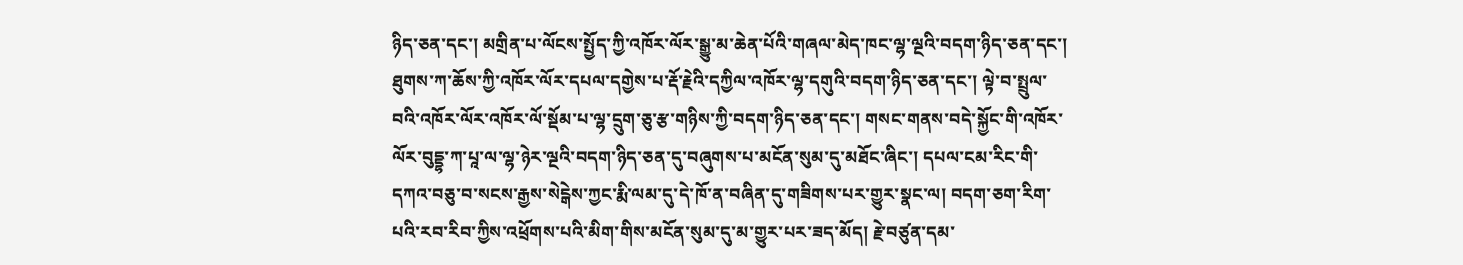ཉིད་ཅན་དང་། མགྲིན་པ་ལོངས་སྤྱོད་ཀྱི་འཁོར་ལོར་སྒྱུ་མ་ཆེན་པོའི་གཞལ་མེད་ཁང་ལྷ་ལྔའི་བདག་ཉིད་ཅན་དང་། ཐུགས་ཀ་ཆོས་ཀྱི་འཁོར་ལོར་དཔལ་དགྱེས་པ་རྡོ་རྗེའི་དཀྱིལ་འཁོར་ལྷ་དགུའི་བདག་ཉིད་ཅན་དང་། ལྟེ་བ་སྤྲུལ་བའི་འཁོར་ལོར་འཁོར་ལོ་སྡོམ་པ་ལྷ་དྲུག་ཅུ་རྩ་གཉིས་ཀྱི་བདག་ཉིད་ཅན་དང་། གསང་གནས་བདེ་སྐྱོང་གི་འཁོར་ལོར་བུདྡྷ་ཀ་པཱ་ལ་ལྷ་ཉེར་ལྔའི་བདག་ཉིད་ཅན་དུ་བཞུགས་པ་མངོན་སུམ་དུ་མཐོང་ཞིང་། དཔལ་ངམ་རིང་གི་དཀའ་བཅུ་བ་སངས་རྒྱས་སེངྒེས་ཀྱང་རྨི་ལམ་དུ་དེ་ཁོ་ན་བཞིན་དུ་གཟིགས་པར་གྱུར་སྣང་ལ། བདག་ཅག་རིག་པའི་རབ་རིབ་ཀྱིས་འཕྲོགས་པའི་མིག་གིས་མངོན་སུམ་དུ་མ་གྱུར་པར་ཟད་མོད། རྗེ་བཙུན་དམ་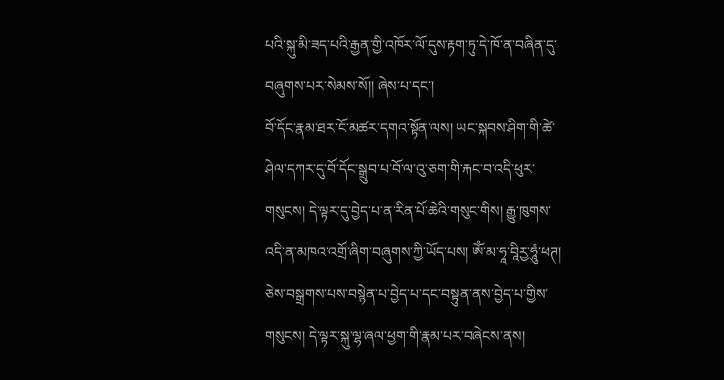པའི་སྐུ་མི་ཟད་པའི་རྒྱན་གྱི་འཁོར་ལོ་དུས་རྟག་ཏུ་དེ་ཁོ་ན་བཞིན་དུ་བཞུགས་པར་སེམས་སོ།། ཞེས་པ་དང་།
བོ་དོང་རྣམ་ཐར་ངོ་མཚར་དགའ་སྟོན་ལས། ཡང་སྐབས་ཤིག་གི་ཚེ་ཤེལ་དཀར་དུ་བོ་དོང་སྒྲུབ་པ་བོ་ལ་འུ་ཅག་གི་རྐང་བ་འདི་ཕུར་གསུངས། དེ་ལྟར་དུ་བྱེད་པ་ན་རིན་པོ་ཆེའི་གསུང་གིས། རྒྱུ་ཁུགས་འདི་ན་མཁའ་འགྲོ་ཞིག་བཞུགས་ཀྱི་ཡོད་པས། ༀ་མ་ཧཱ་བཱིརྱ་ཧཱུཾ་ཕཊ། ཅེས་བསྒྲགས་པས་བསྙེན་པ་བྱེད་པ་དང་བསྟུན་ནས་བྱེད་པ་གྱིས་གསུངས། དེ་ལྟར་སྐུ་ལྷ་ཞལ་ཕྱག་གི་རྣམ་པར་བཞེངས་ནས།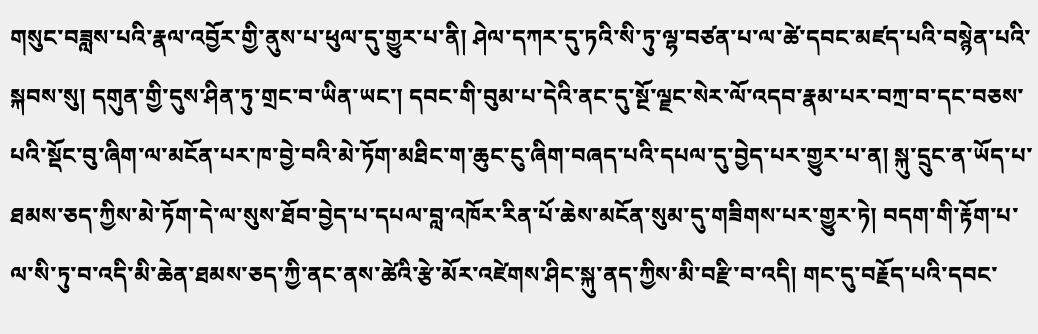གསུང་བཟླས་པའི་རྣལ་འབྱོར་གྱི་ནུས་པ་ཕུལ་དུ་གྱུར་པ་ནི། ཤེལ་དཀར་དུ་ཏའི་སི་ཏུ་ལྷ་བཙན་པ་ལ་ཚེ་དབང་མཛད་པའི་བསྙེན་པའི་སྐབས་སུ། དགུན་གྱི་དུས་ཤིན་ཏུ་གྲང་བ་ཡིན་ཡང་། དབང་གི་བུམ་པ་དེའི་ནང་དུ་སྔོ་ལྗང་སེར་ལོ་འདབ་རྣམ་པར་བཀྲ་བ་དང་བཅས་པའི་སྡོང་བུ་ཞིག་ལ་མངོན་པར་ཁ་བྱེ་བའི་མེ་ཏོག་མཐིང་ག་ཆུང་ངུ་ཞིག་བཞད་པའི་དཔལ་དུ་བྱེད་པར་གྱུར་པ་ན། སྐུ་དྲུང་ན་ཡོད་པ་ཐམས་ཅད་ཀྱིས་མེ་ཏོག་དེ་ལ་སུས་ཐོབ་བྱེད་པ་དཔལ་བླ་འཁོར་རིན་པོ་ཆེས་མངོན་སུམ་དུ་གཟིགས་པར་གྱུར་ཏེ། བདག་གི་རྟོག་པ་ལ་སི་ཏུ་བ་འདི་མི་ཆེན་ཐམས་ཅད་ཀྱི་ནང་ནས་ཚེའི་རྩེ་མོར་འཛེགས་ཤིང་སྐུ་ནད་ཀྱིས་མི་བརྫི་བ་འདི། གང་དུ་བརྗོད་པའི་དབང་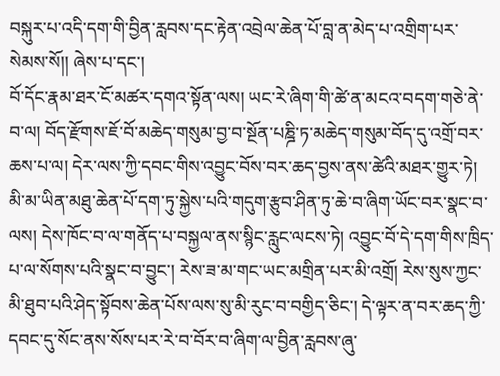བསྐུར་པ་འདི་དག་གི་བྱིན་རླབས་དང་རྟེན་འབྲེལ་ཆེན་པོ་བླ་ན་མེད་པ་འགྲིག་པར་སེམས་སོ།། ཞེས་པ་དང་།
བོ་དོང་རྣམ་ཐར་ངོ་མཚར་དགའ་སྟོན་ལས། ཡང་རེ་ཞིག་གི་ཚེ་ན་མངའ་བདག་གཅེ་ནེ་བ་ལ། བོད་རྫོགས་ཇོ་བོ་མཆེད་གསུམ་བྱ་བ་སྔོན་པཎྜི་ཏ་མཆེད་གསུམ་བོད་དུ་འགྲོ་བར་ཆས་པ་ལ། དེར་ལས་ཀྱི་དབང་གིས་འབྱུང་བོས་བར་ཆད་བྱས་ནས་ཚེའི་མཐར་གྱུར་ཏེ། མི་མ་ཡིན་མཐུ་ཆེན་པོ་དག་ཏུ་སྐྱེས་པའི་གདུག་རྩུབ་ཤིན་ཏུ་ཆེ་བ་ཞིག་ཡོང་བར་སྣང་བ་ལས། དེས་ཁོང་བ་ལ་གནོད་པ་བསྐྱལ་ནས་སྙིང་རླུང་ལངས་ཏེ། འབྱུང་བོ་དེ་དག་གིས་ཁྲིད་པ་ལ་སོགས་པའི་སྣང་བ་བྱུང་། རེས་ཟ་མ་གང་ཡང་མགྲིན་པར་མི་འགྲོ། རེས་སུས་ཀྱང་མི་ཐུབ་པའི་ཤེད་སྟོབས་ཆེན་པོས་ལས་སུ་མི་རུང་བ་བགྱིད་ཅིང་། དེ་ལྟར་ན་བར་ཆད་ཀྱི་དབང་དུ་སོང་ནས་སོས་པར་རེ་བ་བོར་བ་ཞིག་ལ་བྱིན་རླབས་ཞུ་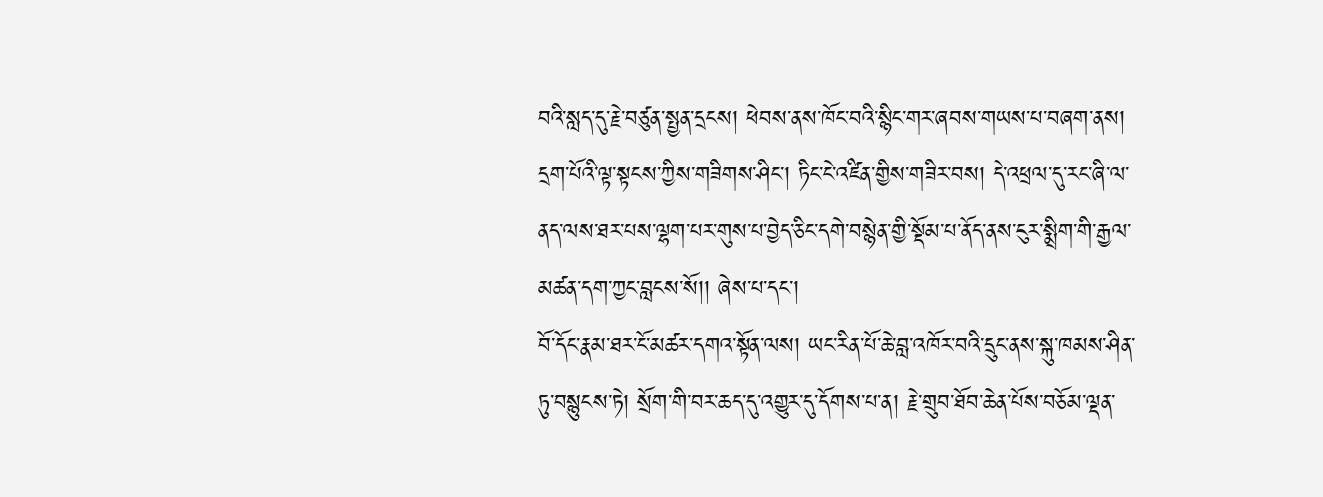བའི་སླད་དུ་རྗེ་བཙུན་སྤྱན་དྲངས། ཕེབས་ནས་ཁོང་བའི་སྙིང་གར་ཞབས་གཡས་པ་བཞག་ནས། དྲག་པོའི་ལྟ་སྟངས་ཀྱིས་གཟིགས་ཤིང་། ཏིང་ངེ་འཛིན་གྱིས་གཟིར་བས། དེ་འཕྲལ་དུ་རང་ཞི་ལ་ནད་ལས་ཐར་པས་ལྷག་པར་གུས་པ་བྱེད་ཅིང་དགེ་བསྙེན་གྱི་སྡོམ་པ་ནོད་ནས་ངུར་སྨྲིག་གི་རྒྱལ་མཚན་དག་ཀྱང་བླངས་སོ།། ཞེས་པ་དང་།
བོ་དོང་རྣམ་ཐར་ངོ་མཚར་དགའ་སྟོན་ལས། ཡང་རིན་པོ་ཆེ་བླ་འཁོར་བའི་དྲུང་ནས་སྐུ་ཁམས་ཤིན་ཏུ་བསྙུངས་ཏེ། སྲོག་གི་བར་ཆད་དུ་འགྱུར་དུ་དོགས་པ་ན། རྗེ་གྲུབ་ཐོབ་ཆེན་པོས་བཅོམ་ལྡན་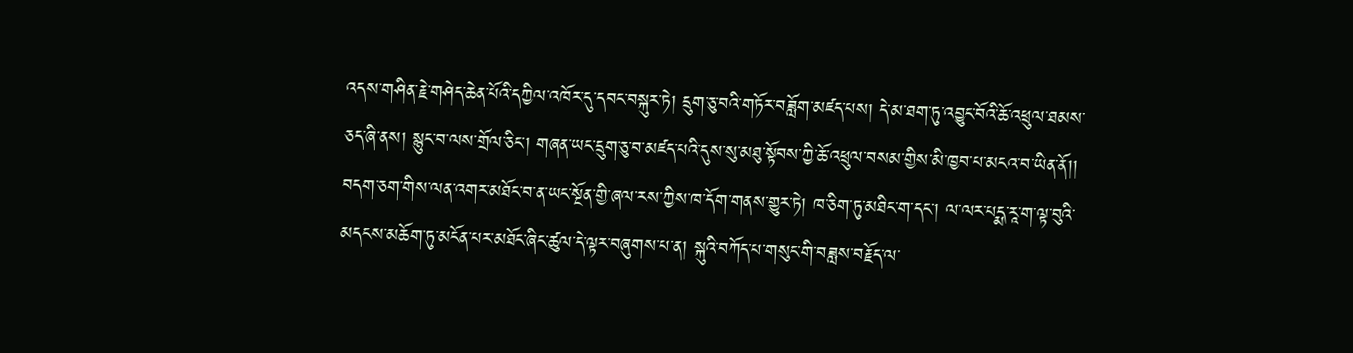འདས་གཤིན་རྗེ་གཤེད་ཆེན་པོའི་དཀྱིལ་འཁོར་དུ་དབང་བསྐུར་ཏེ། དྲུག་ཅུ་བའི་གཏོར་བཟློག་མཛད་པས། དེ་མ་ཐག་ཏུ་འབྱུང་བོའི་ཆོ་འཕྲུལ་ཐམས་ཅད་ཞི་ནས། སྙུང་བ་ལས་གྲོལ་ཅིང་། གཞན་ཡང་དྲུག་ཅུ་བ་མཛད་པའི་དུས་སུ་མཐུ་སྟོབས་ཀྱི་ཆོ་འཕྲུལ་བསམ་གྱིས་མི་ཁྱབ་པ་མངའ་བ་ཡིན་ནོ།། བདག་ཅག་གིས་ལན་འགར་མཐོང་བ་ན་ཡང་སྔོན་གྱི་ཞལ་རས་ཀྱིས་ཁ་དོག་གནས་གྱུར་ཏེ། ཁ་ཅིག་ཏུ་མཐིང་ག་དང་། ལ་ལར་པདྨ་རཱ་ག་ལྟ་བུའི་མདངས་མཆོག་ཏུ་མངོན་པར་མཐོང་ཞིང་ཚུལ་དེ་ལྟར་བཞུགས་པ་ན། སྐུའི་བཀོད་པ་གསུང་གི་བཟླས་བརྗོད་ལ་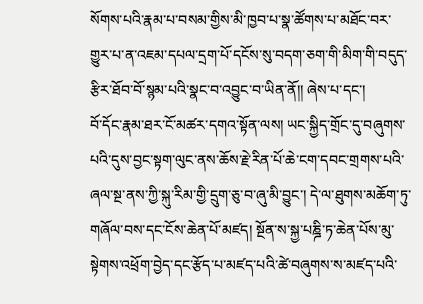སོགས་པའི་རྣམ་པ་བསམ་གྱིས་མི་ཁྱབ་པ་སྣ་ཚོགས་པ་མཐོང་བར་གྱུར་པ་ན་འཇམ་དཔལ་དྲག་པོ་དངོས་སུ་བདག་ཅག་གི་མིག་གི་བདུད་རྩིར་ཐོབ་བོ་སྙམ་པའི་སྣང་བ་འབྱུང་བ་ཡིན་ནོ།། ཞེས་པ་དང་།
བོ་དོང་རྣམ་ཐར་ངོ་མཚར་དགའ་སྟོན་ལས། ཡང་སྐྱིད་གྲོང་དུ་བཞུགས་པའི་དུས་བྱང་སྟག་ལུང་ནས་ཆོས་རྗེ་རིན་པོ་ཆེ་ངག་དབང་གྲགས་པའི་ཞལ་སྔ་ནས་ཀྱི་སྐུ་རིམ་གྱི་དྲུག་ཅུ་བ་ཞུ་མི་བྱུང་། དེ་ལ་ཐུགས་མཆོག་ཏུ་གཞོལ་བས་དང་ངོས་ཆེན་པོ་མཛད། སྔོན་ས་སྐྱ་པཎྜི་ཏ་ཆེན་པོས་མུ་སྟེགས་འཕྲོག་བྱེད་དང་རྩོད་པ་མཛད་པའི་ཚེ་བཞུགས་ས་མཛད་པའི་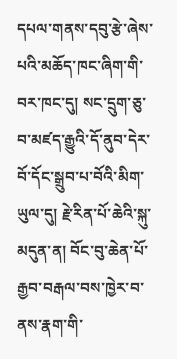དཔལ་གནས་དབུ་རྩེ་ཞེས་པའི་མཆོད་ཁང་ཞིག་གི་བར་ཁང་དུ། སང་དྲུག་ཅུ་བ་མཛད་རྒྱུའི་དོ་ནུབ་དེར་བོ་དོང་སྒྲུབ་པ་བོའི་མིག་ཡུལ་དུ། རྗེ་རིན་པོ་ཆེའི་སྐུ་མདུན་ན། བོང་བུ་ཆེན་པོ་རྒྱབ་བརྒལ་བས་ཁྱེར་བ་ནས་རྣག་གི་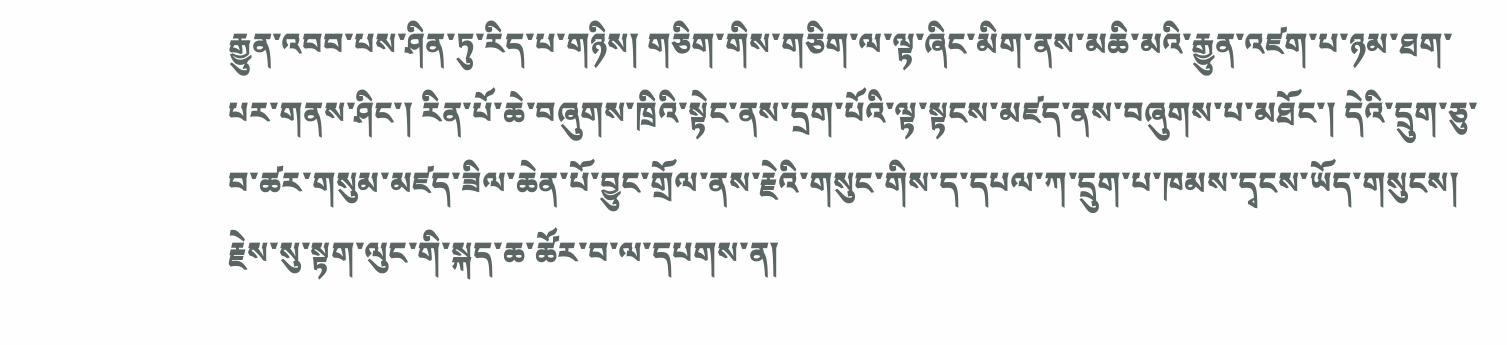རྒྱུན་འབབ་པས་ཤིན་ཏུ་རིད་པ་གཉིས། གཅིག་གིས་གཅིག་ལ་ལྟ་ཞིང་མིག་ནས་མཆི་མའི་རྒྱུན་འཛག་པ་ཉམ་ཐག་པར་གནས་ཤིང་། རིན་པོ་ཆེ་བཞུགས་ཁྲིའི་སྟེང་ནས་དྲག་པོའི་ལྟ་སྟངས་མཛད་ནས་བཞུགས་པ་མཐོང་། དེའི་དྲུག་ཅུ་བ་ཚར་གསུམ་མཛད་ཟིལ་ཆེན་པོ་བྱུང་གྲོལ་ནས་རྗེའི་གསུང་གིས་ད་དཔལ་ཀ་དྲུག་པ་ཁམས་དྭངས་ཡོད་གསུངས། རྗེས་སུ་སྟག་ལུང་གི་སྐད་ཆ་ཚོར་བ་ལ་དཔགས་ན།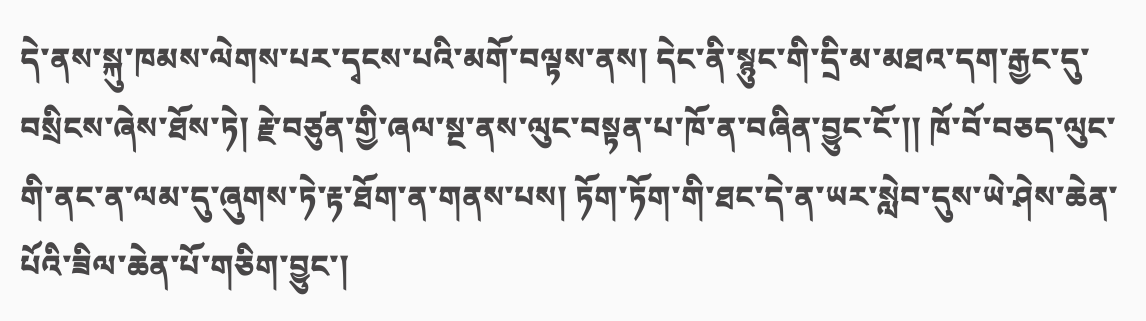དེ་ནས་སྐུ་ཁམས་ལེགས་པར་དྭངས་པའི་མགོ་བལྟས་ནས། དེང་ནི་སྙུང་གི་དྲི་མ་མཐའ་དག་རྒྱང་དུ་བསྲིངས་ཞེས་ཐོས་ཏེ། རྗེ་བཙུན་གྱི་ཞལ་སྔ་ནས་ལུང་བསྟན་པ་ཁོ་ན་བཞིན་བྱུང་ངོ་།། ཁོ་བོ་བཅད་ལུང་གི་ནང་ན་ལམ་དུ་ཞུགས་ཏེ་རྟ་ཐོག་ན་གནས་པས། ཏོག་ཏོག་གི་ཐང་དེ་ན་ཡར་སླེབ་དུས་ཡེ་ཤེས་ཆེན་པོའི་ཟིལ་ཆེན་པོ་གཅིག་བྱུང་།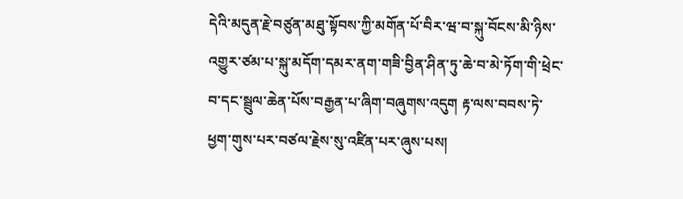དེའི་མདུན་རྗེ་བཙུན་མཐུ་སྟོབས་ཀྱི་མགོན་པོ་བིར་ཝ་བ་སྐུ་བོངས་མི་ཉིས་འགྱུར་ཙམ་པ་སྐུ་མདོག་དམར་ནག་གཟི་བྱིན་ཤིན་ཏུ་ཆེ་བ་མེ་ཏོག་གི་ཕྲེང་བ་དང་སྦྲུལ་ཆེན་པོས་བརྒྱན་པ་ཞིག་བཞུགས་འདུག རྟ་ལས་བབས་ཏེ་ཕྱག་གུས་པར་བཙལ་རྗེས་སུ་འཛིན་པར་ཞུས་པས།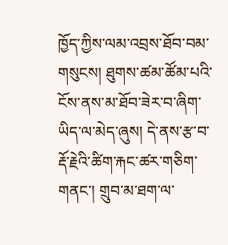ཁྱོད་ཀྱིས་ལམ་འབྲས་ཐོབ་བམ་གསུངས། ཐུགས་ཚམ་ཚོམ་པའི་ངོས་ནས་མ་ཐོབ་ཟེར་བ་ཞིག་ཡིད་ལ་མེད་ཞུས། དེ་ནས་རྩ་བ་རྡོ་རྗེའི་ཚིག་རྐང་ཚར་གཅིག་གནང་། གྲུབ་མ་ཐག་ལ་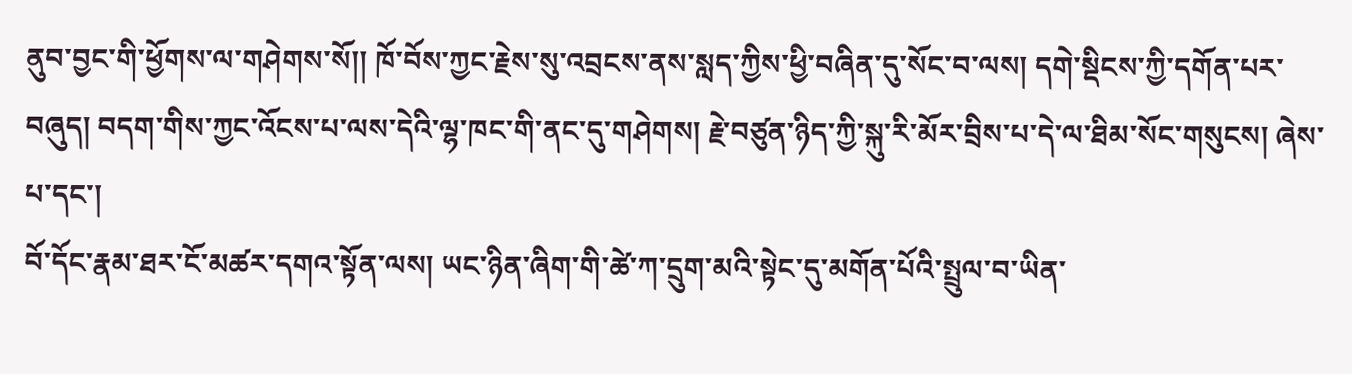ནུབ་བྱང་གི་ཕྱོགས་ལ་གཤེགས་སོ།། ཁོ་བོས་ཀྱང་རྗེས་སུ་འབྲངས་ནས་སླད་ཀྱིས་ཕྱི་བཞིན་དུ་སོང་བ་ལས། དགེ་སྡིངས་ཀྱི་དགོན་པར་བཞུད། བདག་གིས་ཀྱང་འོངས་པ་ལས་དེའི་ལྷ་ཁང་གི་ནང་དུ་གཤེགས། རྗེ་བཙུན་ཉིད་ཀྱི་སྐུ་རི་མོར་བྲིས་པ་དེ་ལ་ཐིམ་སོང་གསུངས། ཞེས་པ་དང་།
བོ་དོང་རྣམ་ཐར་ངོ་མཚར་དགའ་སྟོན་ལས། ཡང་ཉིན་ཞིག་གི་ཚེ་ཀ་དྲུག་མའི་སྟེང་དུ་མགོན་པོའི་སྤྲུལ་བ་ཡིན་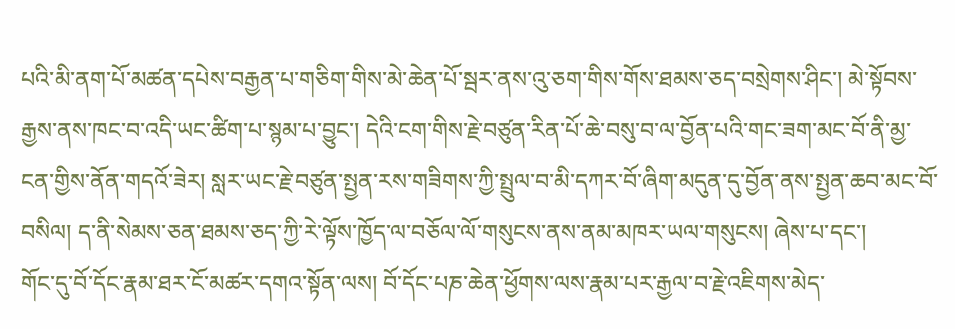པའི་མི་ནག་པོ་མཚན་དཔེས་བརྒྱན་པ་གཅིག་གིས་མེ་ཆེན་པོ་སྦར་ནས་འུ་ཅག་གིས་གོས་ཐམས་ཅད་བསྲེགས་ཤིང་། མེ་སྟོབས་རྒྱས་ནས་ཁང་བ་འདི་ཡང་ཚིག་པ་སྙམ་པ་བྱུང་། དེའི་ངག་གིས་རྗེ་བཙུན་རིན་པོ་ཆེ་བསུ་བ་ལ་བྱོན་པའི་གང་ཟག་མང་བོ་ནི་མྱ་ངན་གྱིས་ནོན་གདའོ་ཟེར། སླར་ཡང་རྗེ་བཙུན་སྤྱན་རས་གཟིགས་ཀྱི་སྤྲུལ་བ་མི་དཀར་བོ་ཞིག་མདུན་དུ་བྱོན་ནས་སྤྱན་ཆབ་མང་བོ་བསིལ། ད་ནི་སེམས་ཅན་ཐམས་ཅད་ཀྱི་རེ་ལྟོས་ཁྱོད་ལ་བཅོལ་ལོ་གསུངས་ནས་ནམ་མཁར་ཡལ་གསུངས། ཞེས་པ་དང་།
གོང་དུ་བོ་དོང་རྣམ་ཐར་ངོ་མཚར་དགའ་སྟོན་ལས། བོ་དོང་པཎ་ཆེན་ཕྱོགས་ལས་རྣམ་པར་རྒྱལ་བ་རྗེ་འཇིགས་མེད་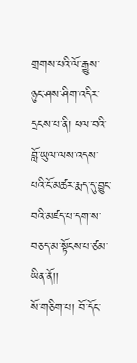གྲགས་པའི་ལོ་རྒྱུས་ཉུང་ཤས་ཤིག་འདིར་དྲངས་པ་ནི། ཕལ་བའི་བློ་ཡུལ་ལས་འདས་པའི་ངོ་མཚར་རྨད་དུ་བྱུང་བའི་མཛད་པ་དག་ས་བཅད་མ་སྟོངས་པ་ཙམ་ཡིན་ནོ།།
སོ་གཅིག་པ། བོ་དོང་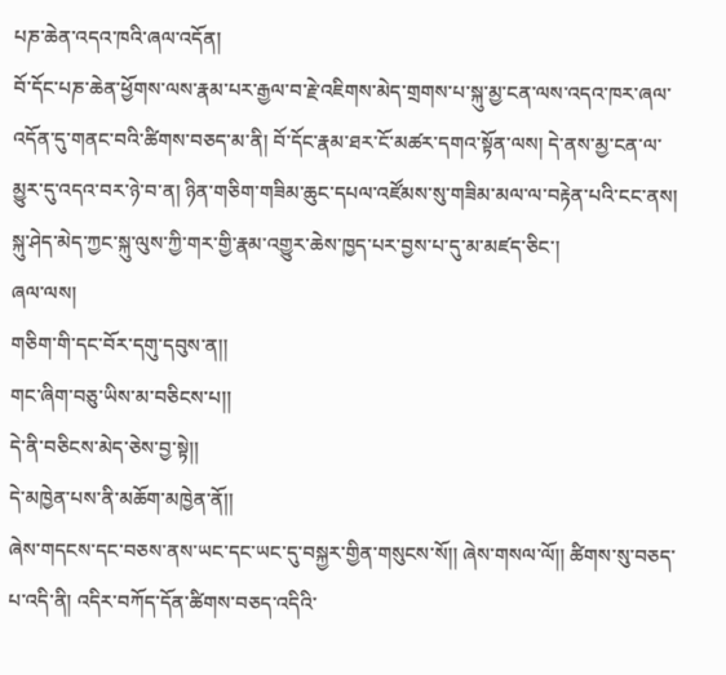པཎ་ཆེན་འདའ་ཁའི་ཞལ་འདོན།
བོ་དོང་པཎ་ཆེན་ཕྱོགས་ལས་རྣམ་པར་རྒྱལ་བ་རྗེ་འཇིགས་མེད་གྲགས་པ་སྐུ་མྱ་ངན་ལས་འདའ་ཁར་ཞལ་འདོན་དུ་གནང་བའི་ཚིགས་བཅད་མ་ནི། བོ་དོང་རྣམ་ཐར་ངོ་མཚར་དགའ་སྟོན་ལས། དེ་ནས་མྱ་ངན་ལ་མྱུར་དུ་འདའ་བར་ཉེ་བ་ན། ཉིན་གཅིག་གཟིམ་ཆུང་དཔལ་འཛོམས་སུ་གཟིམ་མལ་ལ་བརྟེན་པའི་ངང་ནས། སྐུ་ཤེད་མེད་ཀྱང་སྐུ་ལུས་ཀྱི་གར་གྱི་རྣམ་འགྱུར་ཆེས་ཁྱད་པར་བྱས་པ་དུ་མ་མཛད་ཅིང་།
ཞལ་ལས།
གཅིག་གི་དང་བོར་དགུ་དབུས་ན།།
གང་ཞིག་བཅུ་ཡིས་མ་བཅིངས་པ།།
དེ་ནི་བཅིངས་མེད་ཅེས་བྱ་སྟེ།།
དེ་མཁྱེན་པས་ནི་མཆོག་མཁྱེན་ནོ།།
ཞེས་གདངས་དང་བཅས་ནས་ཡང་དང་ཡང་དུ་བསྐྱར་གྱིན་གསུངས་སོ།། ཞེས་གསལ་ལོ།། ཚིགས་སུ་བཅད་པ་འདི་ནི། འདིར་བཀོད་དོན་ཚིགས་བཅད་འདིའི་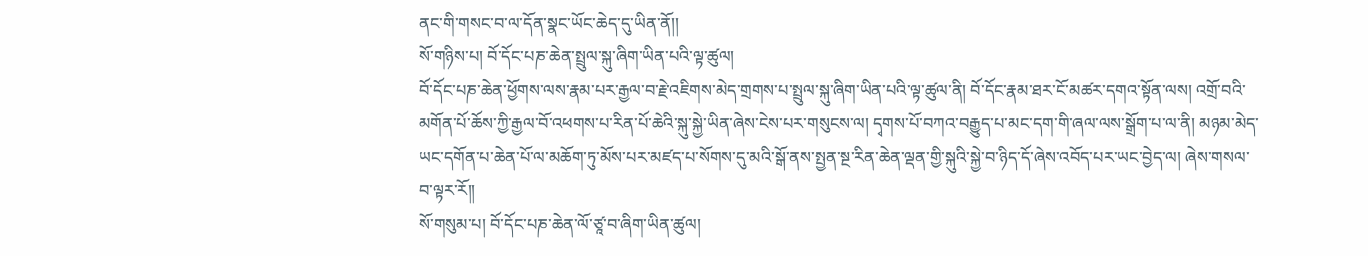ནང་གི་གསང་བ་ལ་དོན་སྣང་ཡོང་ཆེད་དུ་ཡིན་ནོ།།
སོ་གཉིས་པ། བོ་དོང་པཎ་ཆེན་སྤྲུལ་སྐུ་ཞིག་ཡིན་པའི་ལྟ་ཚུལ།
བོ་དོང་པཎ་ཆེན་ཕྱོགས་ལས་རྣམ་པར་རྒྱལ་བ་རྗེ་འཇིགས་མེད་གྲགས་པ་སྤྲུལ་སྐུ་ཞིག་ཡིན་པའི་ལྟ་ཚུལ་ནི། བོ་དོང་རྣམ་ཐར་ངོ་མཚར་དགའ་སྟོན་ལས། འགྲོ་བའི་མགོན་པོ་ཆོས་ཀྱི་རྒྱལ་བོ་འཕགས་པ་རིན་པོ་ཆེའི་སྐུ་སྐྱེ་ཡིན་ཞེས་ངེས་པར་གསུངས་ལ། དྭགས་པོ་བཀའ་བརྒྱུད་པ་མང་དག་གི་ཞལ་ལས་སྒྲོག་པ་ལ་ནི། མཉམ་མེད་ཡང་དགོན་པ་ཆེན་པོ་ལ་མཆོག་ཏུ་མོས་པར་མཛད་པ་སོགས་དུ་མའི་སྒོ་ནས་སྤྱན་སྔ་རིན་ཆེན་ལྡན་གྱི་སྐུའི་སྐྱེ་བ་ཉིད་དོ་ཞེས་འབོད་པར་ཡང་བྱེད་ལ། ཞེས་གསལ་བ་ལྟར་རོ།།
སོ་གསུམ་པ། བོ་དོང་པཎ་ཆེན་ལོ་ཙཱ་བ་ཞིག་ཡིན་ཚུལ།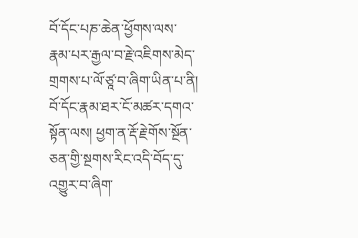བོ་དོང་པཎ་ཆེན་ཕྱོགས་ལས་རྣམ་པར་རྒྱལ་བ་རྗེ་འཇིགས་མེད་གྲགས་པ་ལོ་ཙཱ་བ་ཞིག་ཡིན་པ་ནི། བོ་དོང་རྣམ་ཐར་ངོ་མཚར་དགའ་སྟོན་ལས། ཕྱག་ན་རྡོ་རྗེ་གོས་སྔོན་ཅན་གྱི་སྔགས་རིང་འདི་བོད་དུ་འགྱུར་བ་ཞིག་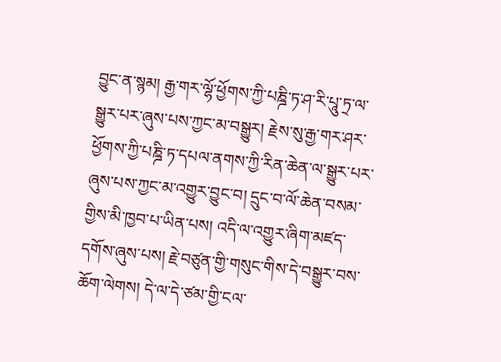བྱུང་ན་སྙམ། རྒྱ་གར་ལྷོ་ཕྱོགས་ཀྱི་པཎྜི་ཏ་ཤ་རི་པཱུ་ཏྲ་ལ་སྒྱུར་པར་ཞུས་པས་ཀྱང་མ་བསྒྱུར། རྗེས་སུ་རྒྱ་གར་ཤར་ཕྱོགས་ཀྱི་པཎྜི་ཏ་དཔལ་ནགས་ཀྱི་རིན་ཆེན་ལ་སྒྱུར་པར་ཞུས་པས་ཀྱང་མ་འགྱུར་བྱུང་བ། དྲུང་བ་ལོ་ཆེན་བསམ་གྱིས་མི་ཁྱབ་པ་ཡིན་པས། འདི་ལ་འགྱུར་ཞིག་མཛད་དགོས་ཞུས་པས། རྗེ་བཙུན་གྱི་གསུང་གིས་དེ་བསྒྱུར་བས་ཆོག་ལེགས། དེ་ལ་དེ་ཙམ་གྱི་ངལ་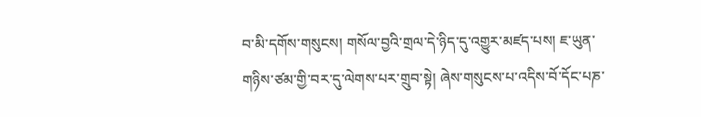བ་མི་དགོས་གསུངས། གསོལ་བྱའི་གྲལ་དེ་ཉིད་དུ་འགྱུར་མཛད་པས། ཇ་ཡུན་གཉིས་ཙམ་གྱི་བར་དུ་ལེགས་པར་གྲུབ་སྟེ། ཞེས་གསུངས་པ་འདིས་བོ་དོང་པཎ་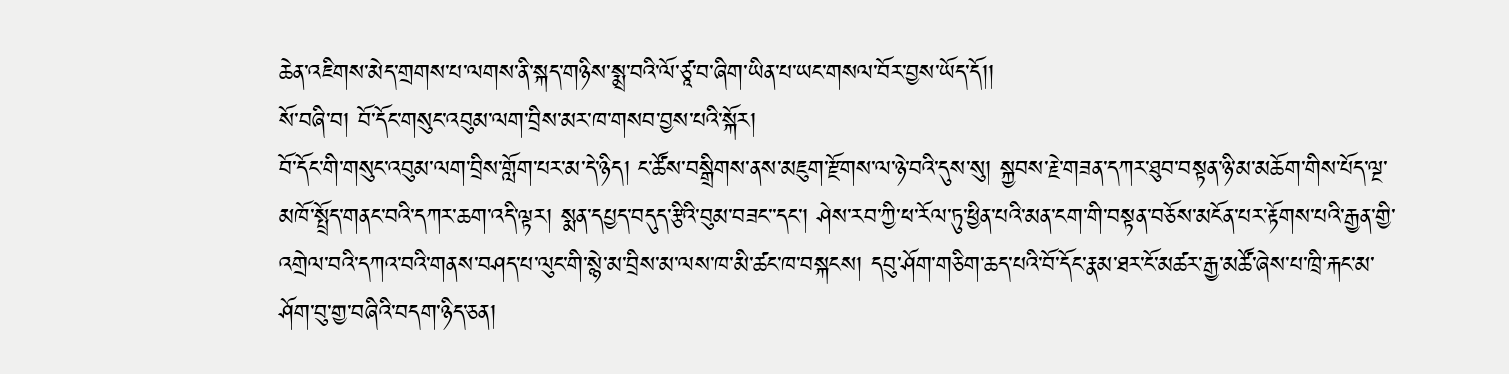ཆེན་འཇིགས་མེད་གྲགས་པ་ལགས་ནི་སྐད་གཉིས་སྨྲ་བའི་ལོ་ཙཱ་བ་ཞིག་ཡིན་པ་ཡང་གསལ་བོར་བྱས་ཡོད་དོ།།
སོ་བཞི་བ། བོ་དོང་གསུང་འབུམ་ལག་བྲིས་མར་ཁ་གསབ་བྱས་པའི་སྐོར།
བོ་དོང་གི་གསུང་འབུམ་ལག་བྲིས་གློག་པར་མ་དེ་ཉིད། ང་ཚོས་བསྒྲིགས་ནས་མཇུག་རྫོགས་ལ་ཉེ་བའི་དུས་སུ། སྐྱབས་རྗེ་གཟན་དཀར་ཐུབ་བསྟན་ཉི་མ་མཆོག་གིས་པོད་ལྔ་མཁོ་སྤྲོད་གནང་བའི་དཀར་ཆག་འདི་ལྟར། སྨན་དཔྱད་བདུད་རྩིའི་བུམ་བཟང་་དང་། ཤེས་རབ་ཀྱི་ཕ་རོལ་ཏུ་ཕྱིན་པའི་མན་ངག་གི་བསྟན་བཅོས་མངོན་པར་རྟོགས་པའི་རྒྱན་གྱི་འགྲེལ་བའི་དཀའ་བའི་གནས་བཤད་པ་ལུང་གི་སྙེ་མ་བྲིས་མ་ལས་ཁ་མི་ཚང་ཁ་བསྐངས། དབུ་ཤོག་གཅིག་ཆད་པའི་བོ་དོང་རྣམ་ཐར་ངོ་མཚར་རྒྱ་མཚོ་ཞེས་པ་ཁྲི་རྐང་མ་ཤོག་བུ་གྱ་བཞིའི་བདག་ཉིད་ཅན།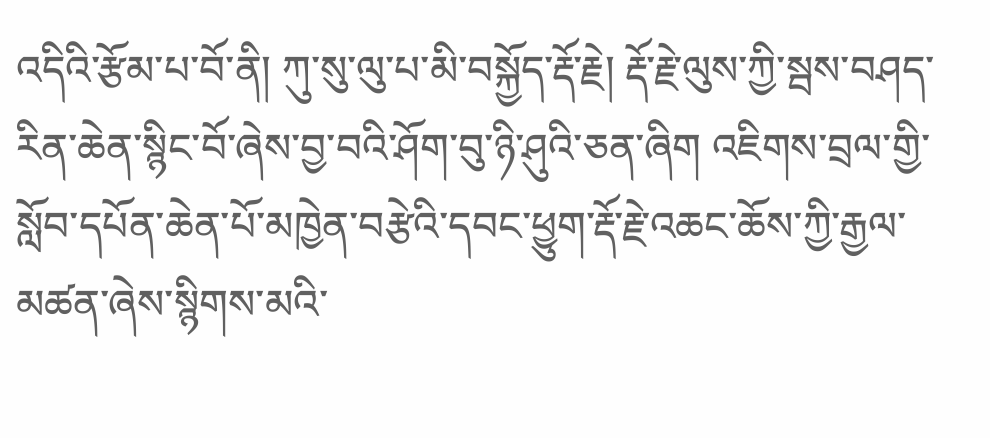འདིའི་རྩོམ་པ་བོ་ནི། ཀུ་སུ་ལུ་པ་མི་བསྐྱོད་རྡོ་རྗེ། རྡོ་རྗེ་ལུས་ཀྱི་སྦས་བཤད་རིན་ཆེན་སྙིང་བོ་ཞེས་བྱ་བའི་ཤོག་བུ་ཉི་ཤུའི་ཅན་ཞིག འཇིགས་བྲལ་གྱི་སློབ་དཔོན་ཆེན་པོ་མཁྱེན་བརྩེའི་དབང་ཕྱུག་རྡོ་རྗེ་འཆང་ཆོས་ཀྱི་རྒྱལ་མཚན་ཞེས་སྙིགས་མའི་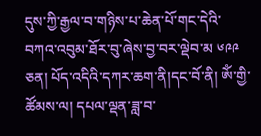དུས་ཀྱི་རྒྱལ་བ་གཉིས་པ་ཆེན་པོ་གང་དེའི་བཀའ་འབུམ་ཐོར་བུ་ཞེས་བྱ་བར་ལྡེབ་མ ༦༩༩ ཅན། པོད་འདིའི་དཀར་ཆག་ནི།དང་བོ་ནི། ཨོཾ་གྱི་ཚོམས་ལ། དཔལ་ལྡན་ཟླ་བ་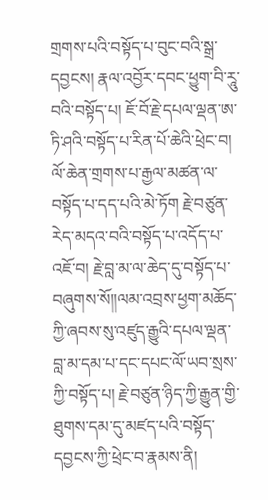གྲགས་པའི་བསྟོད་པ་བུང་བའི་སྒྲ་དབྱངས། རྣལ་འབྱོར་དབང་ཕྱུག་བི་རཱུ་བའི་བསྟོད་པ། ཇོ་བོ་རྗེ་དཔལ་ལྡན་ཨ་ཏི་ཤའི་བསྟོད་པ་རིན་པོ་ཆེའི་ཕྲེང་བ། ལོ་ཆེན་གྲགས་པ་རྒྱལ་མཚན་ལ་བསྟོད་པ་དད་པའི་མེ་ཏོག རྗེ་བཙུན་རེད་མདའ་བའི་བསྟོད་པ་འདོད་པ་འཇོ་བ། རྗེ་བླ་མ་ལ་ཆེད་དུ་བསྟོད་པ་བཞུགས་སོ།།ལམ་འབྲས་ཕྱག་མཆོད་ཀྱི་ཞབས་སུ་འཛུད་རྒྱུའི་དཔལ་ལྡན་བླ་མ་དམ་པ་དང་དཔང་ལོ་ཡབ་སྲས་ཀྱི་བསྟོད་པ། རྗེ་བཙུན་ཉིད་ཀྱི་རྒྱུན་གྱི་ཐུགས་དམ་དུ་མཛད་པའི་བསྟོད་དབྱངས་ཀྱི་ཕྲེང་བ་རྣམས་ནི།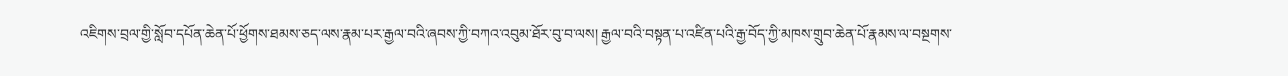འཇིགས་བྲལ་གྱི་སློབ་དཔོན་ཆེན་པོ་ཕྱོགས་ཐམས་ཅད་ལས་རྣམ་པར་རྒྱལ་བའི་ཞབས་ཀྱི་བཀའ་འབུམ་ཐོར་བུ་བ་ལས། རྒྱལ་བའི་བསྟན་པ་འཛིན་པའི་རྒྱ་བོད་ཀྱི་མཁས་གྲུབ་ཆེན་པོ་རྣམས་ལ་བསྔགས་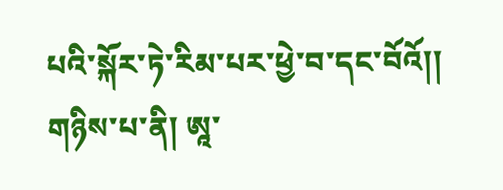པའི་སྐོར་ཏེ་རིམ་པར་ཕྱེ་བ་དང་བོའོ།།
གཉིས་པ་ནི། ཨཱ་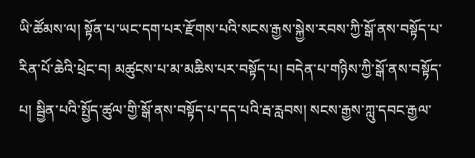ཡི་ཚོམས་ལ། སྟོན་པ་ཡང་དག་པར་རྫོགས་པའི་སངས་རྒྱས་སྐྱེས་རབས་ཀྱི་སྒོ་ནས་བསྟོད་པ་རིན་པོ་ཆེའི་ཕྲེང་བ། མཚུངས་པ་མ་མཆིས་པར་བསྟོད་པ། བདེན་པ་གཉིས་ཀྱི་སྒོ་ནས་བསྟོད་པ། སྦྱིན་པའི་སྤྱོད་ཚུལ་གྱི་སྒོ་ནས་བསྟོད་པ་དད་པའི་རྦ་རླབས། སངས་རྒྱས་ཀླུ་དབང་རྒྱལ་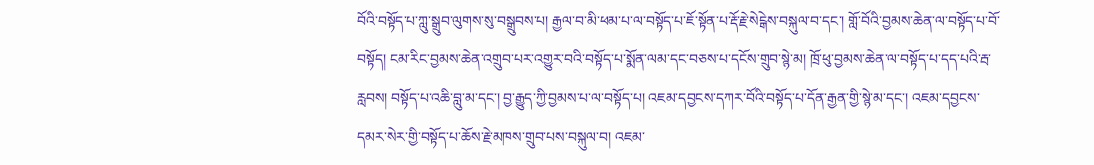བོའི་བསྟོད་པ་ཀླུ་སྒྲུབ་ལུགས་སུ་བསྒྲུབས་པ། རྒྱལ་བ་མི་ཕམ་པ་ལ་བསྟོད་པ་ཇོ་སྟོན་པ་རྡོ་རྗེ་སེངྒེས་བསྐུལ་བ་དང་། གློ་བོའི་བྱམས་ཆེན་ལ་བསྟོད་པ་བོ་བསྟོད། ངམ་རིང་བྱམས་ཆེན་འགྲུབ་པར་འགྱུར་བའི་བསྟོད་པ་སྨོན་ལམ་དང་བཅས་པ་དངོས་གྲུབ་སྙེ་མ། ཁྲོ་ཕུ་བྱམས་ཆེན་ལ་བསྟོད་པ་དད་པའི་རྦ་རླབས། བསྟོད་པ་འཆི་བླུ་མ་དང་། བྱ་རྒྱུད་ཀྱི་བྱམས་པ་ལ་བསྟོད་པ། འཇམ་དབྱངས་དཀར་བོའི་བསྟོད་པ་དོན་རྒྱན་གྱི་སྙེ་མ་དང་། འཇམ་དབྱངས་དམར་སེར་གྱི་བསྟོད་པ་ཆོས་རྗེ་མཁས་གྲུབ་པས་བསྐུལ་བ། འཇམ་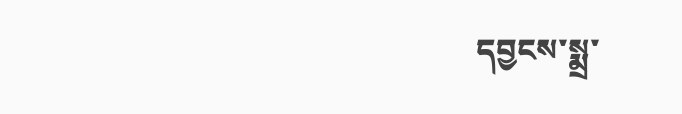དབྱངས་སྨྲ་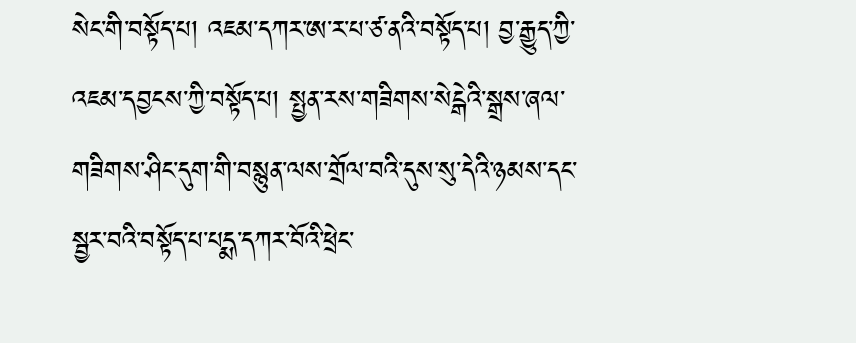སེང་གི་བསྟོད་པ། འཇམ་དཀར་ཨ་ར་པ་ཙ་ནའི་བསྟོད་པ། བྱ་རྒྱུད་ཀྱི་འཇམ་དབྱངས་ཀྱི་བསྟོད་པ། སྤྱན་རས་གཟིགས་སེངྒེའི་སྒྲས་ཞལ་གཟིགས་ཤིང་དུག་གི་བསྙུན་ལས་གྲོལ་བའི་དུས་སུ་དེའི་ཉམས་དང་སྦྱར་བའི་བསྟོད་པ་པདྨ་དཀར་བོའི་ཕྲེང་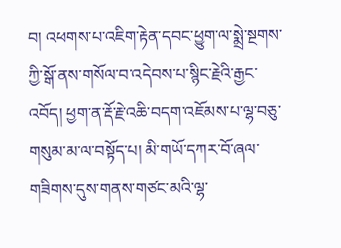བ། འཕགས་པ་འཇིག་རྟེན་དབང་ཕྱུག་ལ་སྨྲེ་སྔགས་ཀྱི་སྒོ་ནས་གསོལ་བ་འདེབས་པ་སྙིང་རྗེའི་རྒྱང་འབོད། ཕྱག་ན་རྡོ་རྗེ་འཆི་བདག་འཇོམས་པ་ལྷ་བཅུ་གསུམ་མ་ལ་བསྟོད་པ། མི་གཡོ་དཀར་བོ་ཞལ་གཟིགས་དུས་གནས་གཙང་མའི་ལྷ་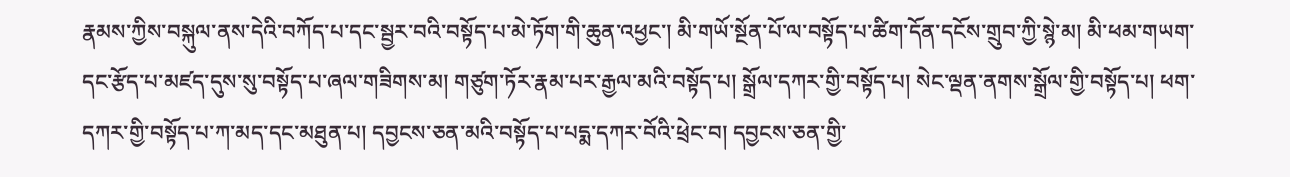རྣམས་ཀྱིས་བསྐུལ་ནས་དེའི་བཀོད་པ་དང་སྦྱར་བའི་བསྟོད་པ་མེ་ཏོག་གི་ཆུན་འཕྱང་། མི་གཡོ་སྔོན་པོ་ལ་བསྟོད་པ་ཚིག་དོན་དངོས་གྲུབ་ཀྱི་སྙེ་མ། མི་ཕམ་གཡག་དང་རྩོད་པ་མཛད་དུས་སུ་བསྟོད་པ་ཞལ་གཟིགས་མ། གཙུག་ཏོར་རྣམ་པར་རྒྱལ་མའི་བསྟོད་པ། སྒྲོལ་དཀར་གྱི་བསྟོད་པ། སེང་ལྡན་ནགས་སྒྲོལ་གྱི་བསྟོད་པ། ཕག་དཀར་གྱི་བསྟོད་པ་ཀ་མད་དང་མཐུན་པ། དབྱངས་ཅན་མའི་བསྟོད་པ་པདྨ་དཀར་བོའི་ཕྲེང་བ། དབྱངས་ཅན་གྱི་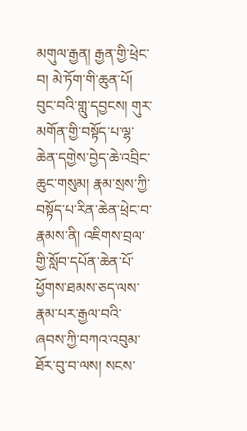མགུལ་རྒྱན། རྒྱན་གྱི་ཕྲེང་བ། མེ་ཏོག་གི་ཆུན་པོ། བུང་བའི་གླུ་དབྱངས། གུར་མགོན་གྱི་བསྟོད་པ་ལྷ་ཆེན་དགྱེས་བྱེད་ཆེ་འབྲིང་ཆུང་གསུམ། རྣམ་སྲས་ཀྱི་བསྟོད་པ་རིན་ཆེན་ཕྲེང་བ་རྣམས་ནི། འཇིགས་བྲལ་གྱི་སློབ་དཔོན་ཆེན་པོ་ཕྱོགས་ཐམས་ཅད་ལས་རྣམ་པར་རྒྱལ་བའི་ཞབས་ཀྱི་བཀའ་འབུམ་ཐོར་བུ་བ་ལས། སངས་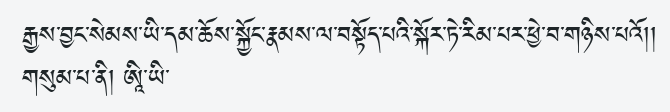རྒྱས་བྱང་སེམས་ཡི་དམ་ཆོས་སྐྱོང་རྣམས་ལ་བསྟོད་པའི་སྐོར་ཏེ་རིམ་པར་ཕྱེ་བ་གཉིས་པའོ།།
གསུམ་པ་ནི། ཨཱི་ཡི་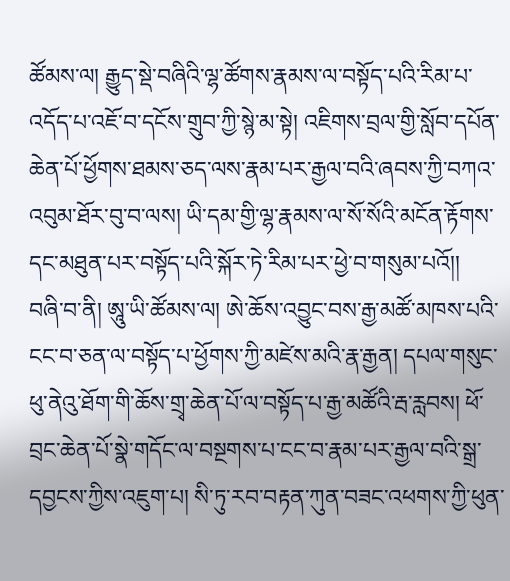ཚོམས་ལ། རྒྱུད་སྡེ་བཞིའི་ལྷ་ཚོགས་རྣམས་ལ་བསྟོད་པའི་རིམ་པ་འདོད་པ་འཇོ་བ་དངོས་གྲུབ་ཀྱི་སྙེ་མ་སྟེ། འཇིགས་བྲལ་གྱི་སློབ་དཔོན་ཆེན་པོ་ཕྱོགས་ཐམས་ཅད་ལས་རྣམ་པར་རྒྱལ་བའི་ཞབས་ཀྱི་བཀའ་འབུམ་ཐོར་བུ་བ་ལས། ཡི་དམ་གྱི་ལྷ་རྣམས་ལ་སོ་སོའི་མངོན་རྟོགས་དང་མཐུན་པར་བསྟོད་པའི་སྐོར་ཏེ་རིམ་པར་ཕྱེ་བ་གསུམ་པའོ།།
བཞི་བ་ནི། ཨཱུ་ཡི་ཚོམས་ལ། ཨེ་ཆོས་འབྱུང་བས་རྒྱ་མཚོ་མཁས་པའི་ངང་བ་ཅན་ལ་བསྟོད་པ་ཕྱོགས་ཀྱི་མཛེས་མའི་རྣ་རྒྱན། དཔལ་གསུང་ཕུ་ནེའུ་ཐོག་གི་ཆོས་གྲྭ་ཆེན་པོ་ལ་བསྟོད་པ་རྒྱ་མཚོའི་རྦ་རླབས། ཕོ་བྲང་ཆེན་པོ་སྣེ་གདོང་ལ་བསྔགས་པ་ངང་བ་རྣམ་པར་རྒྱལ་བའི་སྒྲ་དབྱངས་ཀྱིས་འཇུག་པ། སི་ཏུ་རབ་བརྟན་ཀུན་བཟང་འཕགས་ཀྱི་ཕུན་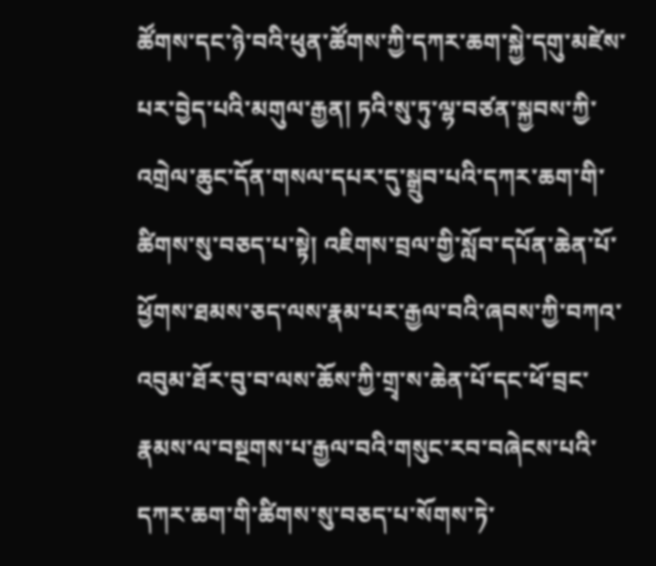ཚོགས་དང་ཉེ་བའི་ཕུན་ཚོགས་ཀྱི་དཀར་ཆག་སྐྱེ་དགུ་མཛེས་པར་བྱེད་པའི་མགུལ་རྒྱན། ཏའི་སུ་ཏུ་ལྷ་བཙན་སྐྱབས་ཀྱི་འགྲེལ་ཆུང་དོན་གསལ་དཔར་དུ་སྒྲུབ་པའི་དཀར་ཆག་གི་ཚིགས་སུ་བཅད་པ་སྟེ། འཇིགས་བྲལ་གྱི་སློབ་དཔོན་ཆེན་པོ་ཕྱོགས་ཐམས་ཅད་ལས་རྣམ་པར་རྒྱལ་བའི་ཞབས་ཀྱི་བཀའ་འབུམ་ཐོར་བུ་བ་ལས་ཆོས་ཀྱི་གྲྭ་ས་ཆེན་པོ་དང་ཕོ་བྲང་རྣམས་ལ་བསྔགས་པ་རྒྱལ་བའི་གསུང་རབ་བཞེངས་པའི་དཀར་ཆག་གི་ཚིགས་སུ་བཅད་པ་སོགས་ཏེ་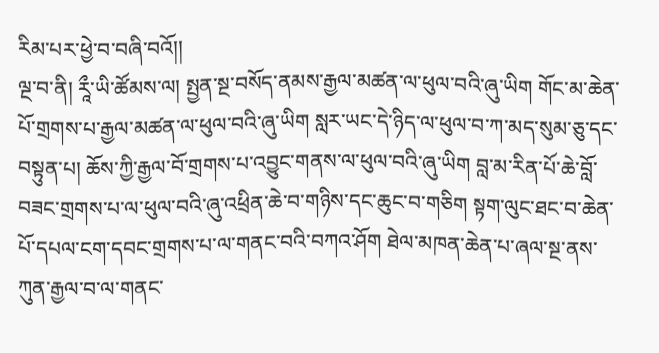རིམ་པར་ཕྱེ་བ་བཞི་བའོ།།
ལྔ་བ་ནི། རཱྀ་ཡི་ཚོམས་ལ། སྤྱན་སྔ་བསོད་ནམས་རྒྱལ་མཚན་ལ་ཕུལ་བའི་ཞུ་ཡིག གོང་མ་ཆེན་པོ་གྲགས་པ་རྒྱལ་མཚན་ལ་ཕུལ་བའི་ཞུ་ཡིག སླར་ཡང་དེ་ཉིད་ལ་ཕུལ་བ་ཀ་མད་སུམ་ཅུ་དང་བསྟུན་པ། ཆོས་ཀྱི་རྒྱལ་བོ་གྲགས་པ་འབྱུང་གནས་ལ་ཕུལ་བའི་ཞུ་ཡིག བླ་མ་རིན་པོ་ཆེ་བློ་བཟང་གྲགས་པ་ལ་ཕུལ་བའི་ཞུ་འཕྲིན་ཆེ་བ་གཉིས་དང་ཆུང་བ་གཅིག སྟག་ལུང་ཐང་བ་ཆེན་པོ་དཔལ་ངག་དབང་གྲགས་པ་ལ་གནང་བའི་བཀའ་ཤོག ཐེལ་མཁན་ཆེན་པ་ཞལ་སྔ་ནས་ཀུན་རྒྱལ་བ་ལ་གནང་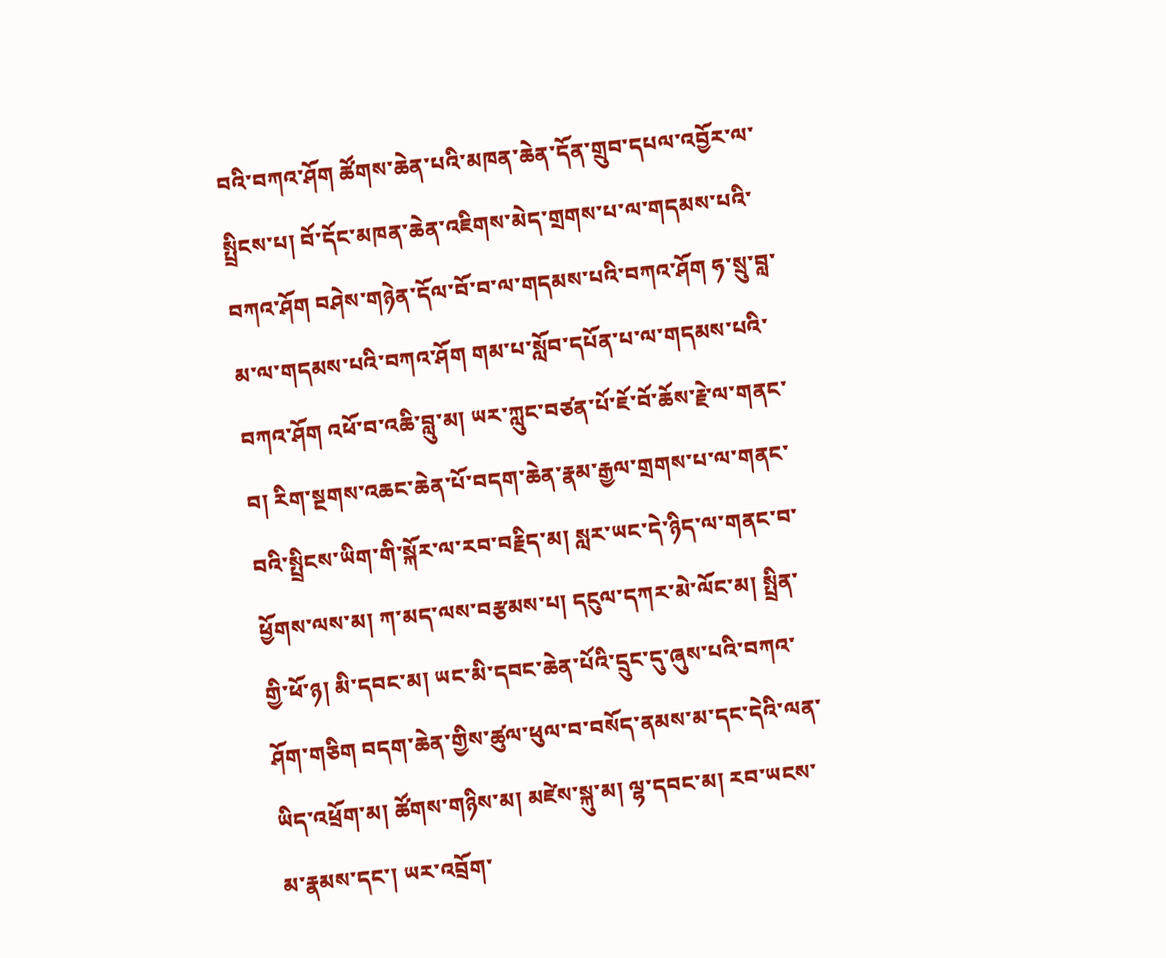བའི་བཀའ་ཤོག ཚོགས་ཆེན་པའི་མཁན་ཆེན་དོན་གྲུབ་དཔལ་འབྱོར་ལ་སྤྲིངས་པ། བོ་དོང་མཁན་ཆེན་འཇིགས་མེད་གྲགས་པ་ལ་གདམས་པའི་བཀའ་ཤོག བཤེས་གཉེན་དོལ་བོ་བ་ལ་གདམས་པའི་བཀའ་ཤོག ཧ་སྲུ་བླ་མ་ལ་གདམས་པའི་བཀའ་ཤོག གམ་པ་སློབ་དཔོན་པ་ལ་གདམས་པའི་བཀའ་ཤོག འཕོ་བ་འཆི་བླུ་མ། ཡར་ཀླུང་བཙན་པོ་ཇོ་བོ་ཆོས་རྗེ་ལ་གནང་བ། རིག་སྔགས་འཆང་ཆེན་པོ་བདག་ཆེན་རྣམ་རྒྱལ་གྲགས་པ་ལ་གནང་བའི་སྤྲིངས་ཡིག་གི་སྐོར་ལ་རབ་བརྗིད་མ། སླར་ཡང་དེ་ཉིད་ལ་གནང་བ་ཕྱོགས་ལས་མ། ཀ་མད་ལས་བརྩམས་པ། དངུལ་དཀར་མེ་ལོང་མ། སྤྲིན་གྱི་ཕོ་ཉ། མི་དབང་མ། ཡང་མི་དབང་ཆེན་པོའི་དྲུང་དུ་ཞུས་པའི་བཀའ་ཤོག་གཅིག བདག་ཆེན་གྱིས་ཚུལ་ཕུལ་བ་བསོད་ནམས་མ་དང་དེའི་ལན་ཡིད་འཕྲོག་མ། ཚོགས་གཉིས་མ། མཛེས་སྐུ་མ། ལྷ་དབང་མ། རབ་ཡངས་མ་རྣམས་དང་། ཡར་འབྲོག་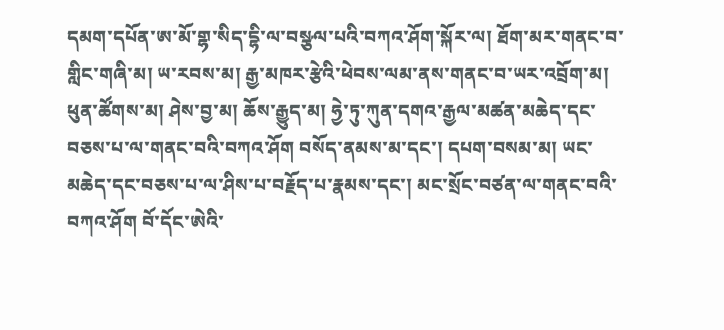དམག་དཔོན་ཨ་མོ་གྷ་སིད་དྷི་ལ་བསྩལ་པའི་བཀའ་ཤོག་སྐོར་ལ། ཐོག་མར་གནང་བ་གླིང་གཞི་མ། ཡ་རབས་མ། རྒྱ་མཁར་རྩེའི་ཕེབས་ལམ་ནས་གནང་བ་ཡར་འབྲོག་མ། ཕུན་ཚོགས་མ། ཤེས་བྱ་མ། ཆོས་རྒྱུད་མ། ཧྱེ་ཏུ་ཀུན་དགའ་རྒྱལ་མཚན་མཆེད་དང་བཅས་པ་ལ་གནང་བའི་བཀའ་ཤོག བསོད་ནམས་མ་དང་། དཔག་བསམ་མ། ཡང་མཆེད་དང་བཅས་པ་ལ་ཤིས་པ་བརྗོད་པ་རྣམས་དང་། མང་སྲོང་བཙན་ལ་གནང་བའི་བཀའ་ཤོག བོ་དོང་ཨེའི་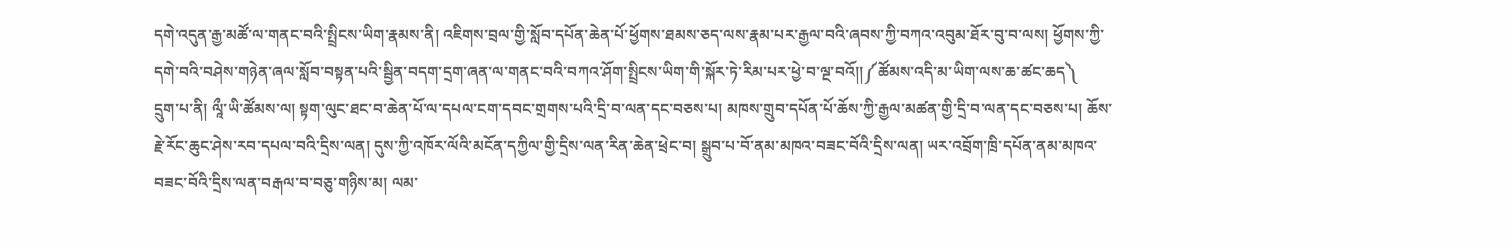དགེ་འདུན་རྒྱ་མཚོ་ལ་གནང་བའི་སྤྲིངས་ཡིག་རྣམས་ནི། འཇིགས་བྲལ་གྱི་སློབ་དཔོན་ཆེན་པོ་ཕྱོགས་ཐམས་ཅད་ལས་རྣམ་པར་རྒྱལ་བའི་ཞབས་ཀྱི་བཀའ་འབུམ་ཐོར་བུ་བ་ལས། ཕྱོགས་ཀྱི་དགེ་བའི་བཤེས་གཉེན་ཞལ་སློབ་བསྟན་པའི་སྦྱིན་བདག་དྲག་ཞན་ལ་གནང་བའི་བཀའ་ཤོག་སྤྲིངས་ཡིག་གི་སྐོར་ཏེ་རིམ་པར་ཕྱེ་བ་ལྔ་བའོ།།༼ཚོམས་འདི་མ་ཡིག་ལས་ཆ་ཚང་ཆད༽
དྲུག་པ་ནི། ལཱྀ་ཡི་ཚོམས་ལ། སྟག་ལུང་ཐང་བ་ཆེན་པོ་ལ་དཔལ་ངག་དབང་གྲགས་པའི་དྲི་བ་ལན་དང་བཅས་པ། མཁས་གྲུབ་དཔོན་པོ་ཆོས་ཀྱི་རྒྱལ་མཚན་གྱི་དྲི་བ་ལན་དང་བཅས་པ། ཆོས་རྗེ་རོང་ཆུང་ཤེས་རབ་དཔལ་བའི་དྲིས་ལན། དུས་ཀྱི་འཁོར་ལོའི་མངོན་དཀྱིལ་གྱི་དྲིས་ལན་རིན་ཆེན་ཕྲེང་བ། སྒྲུབ་པ་བོ་ནམ་མཁའ་བཟང་བོའི་དྲིས་ལན། ཡར་འབྲོག་ཁྲི་དཔོན་ནམ་མཁའ་བཟང་བོའི་དྲིས་ལན་བརྒལ་བ་བཅུ་གཉིས་མ། ལམ་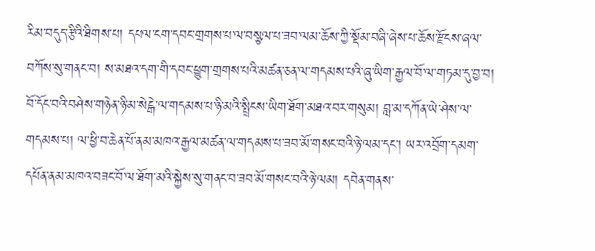རིམ་བདུད་རྩིའི་ཐིགས་པ། དཔལ་ངག་དབང་གྲགས་པ་ལ་བསྩལ་པ་ཟབ་ལམ་ཆོས་ཀྱི་སྡོམ་བཞི་ཞེས་པ་ཆོས་རྫོངས་ཞལ་བཀོས་སུ་གནང་བ། ས་མཐའ་དག་གི་དབང་ཕྱུག་གྲགས་པའི་མཚན་ཅན་ལ་གདམས་པའི་ཞུ་ཡིག་རྒྱལ་བོ་ལ་གཏམ་དུ་བྱ་བ། བོ་དོང་བའི་བཤེས་གཉེན་ཉི་མ་སེངྒེ་ལ་གདམས་པ་ཉི་མའི་སྤྲིངས་ཡིག་ཐོག་མཐའ་བར་གསུམ། བླ་མ་དཀོན་ཡེ་ཤེས་ལ་གདམས་པ། ལ་ཕྱི་བ་ཆེན་པོ་ནམ་མཁའ་རྒྱལ་མཚན་ལ་གདམས་པ་ཟབ་མོ་གསང་བའི་ཉེ་ལམ་དང་། ཡར་འབྲོག་དམག་དཔོན་ནམ་མཁའ་བཟང་བོ་ལ་ཐོག་མའི་སྐྱེས་སུ་གནང་བ་ཟབ་མོ་གསང་བའི་ཉེ་ལམ། དབེན་གནས་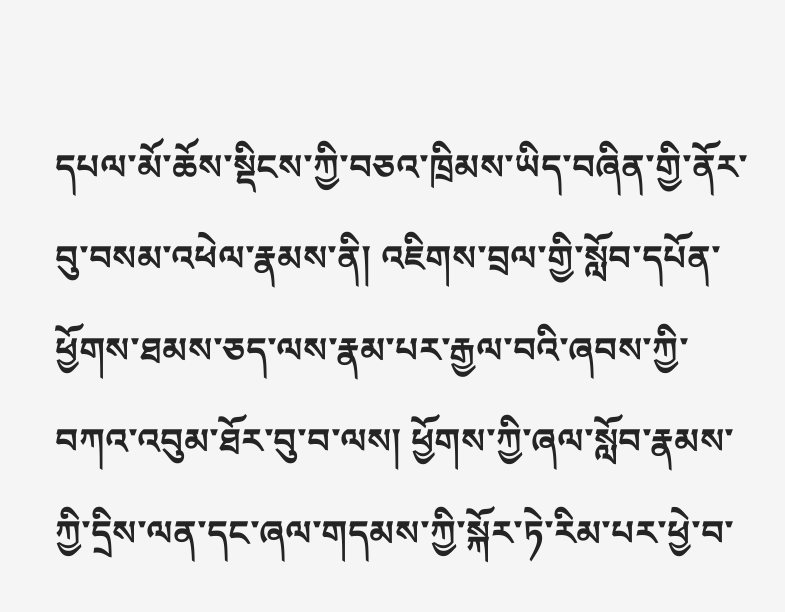དཔལ་མོ་ཆོས་སྡིངས་ཀྱི་བཅའ་ཁྲིམས་ཡིད་བཞིན་གྱི་ནོར་བུ་བསམ་འཕེལ་རྣམས་ནི། འཇིགས་བྲལ་གྱི་སློབ་དཔོན་ཕྱོགས་ཐམས་ཅད་ལས་རྣམ་པར་རྒྱལ་བའི་ཞབས་ཀྱི་བཀའ་འབུམ་ཐོར་བུ་བ་ལས། ཕྱོགས་ཀྱི་ཞལ་སློབ་རྣམས་ཀྱི་དྲིས་ལན་དང་ཞལ་གདམས་ཀྱི་སྐོར་ཏེ་རིམ་པར་ཕྱེ་བ་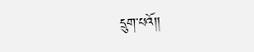དྲུག་པའོ།།